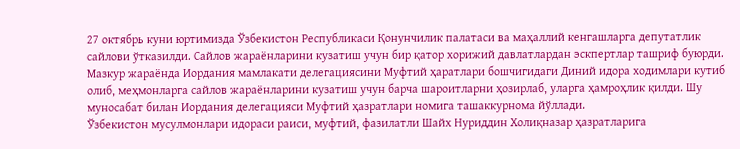27 октябрь куни юртимизда Ўзбекистон Республикаси Қонунчилик палатаси ва маҳаллий кенгашларга депутатлик сайлови ўтказилди. Сайлов жараёнларини кузатиш учун бир қатор хорижий давлатлардан эскпертлар ташриф буюрди. Мазкур жараёнда Иордания мамлакати делегациясини Муфтий ҳаратлари бошчигидаги Диний идора ходимлари кутиб олиб, меҳмонларга сайлов жараёнларини кузатиш учун барча шароитларни ҳозирлаб, уларга ҳамроҳлик қилди. Шу муносабат билан Иордания делегацияси Муфтий ҳазратлари номига ташаккурнома йўллади.
Ўзбекистон мусулмонлари идораси раиси, муфтий, фазилатли Шайх Нуриддин Холиқназар ҳазратларига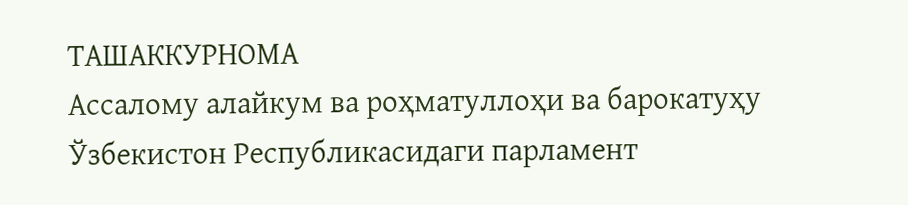ТАШАККУРНОМА
Ассалому алайкум ва роҳматуллоҳи ва барокатуҳу
Ўзбекистон Республикасидаги парламент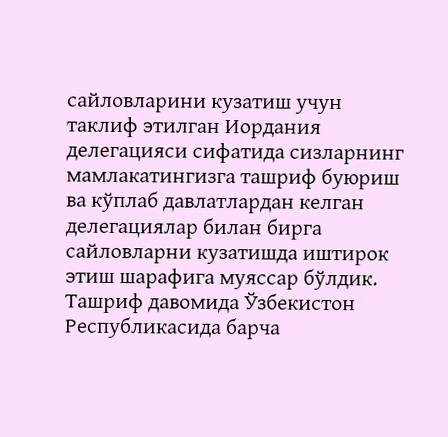сайловларини кузатиш учун таклиф этилган Иордания делегацияси сифатида сизларнинг мамлакатингизга ташриф буюриш ва кўплаб давлатлардан келган делегациялар билан бирга сайловларни кузатишда иштирок этиш шарафига муяссар бўлдик.
Ташриф давомида Ўзбекистон Республикасида барча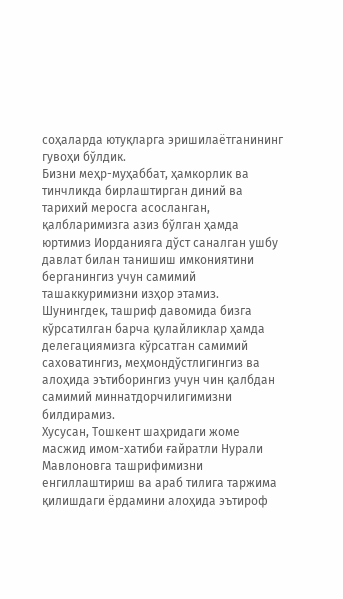соҳаларда ютуқларга эришилаётганининг гувоҳи бўлдик.
Бизни меҳр-муҳаббат, ҳамкорлик ва тинчликда бирлаштирган диний ва тарихий меросга асосланган, қалбларимизга азиз бўлган ҳамда юртимиз Иорданияга дўст саналган ушбу давлат билан танишиш имкониятини берганингиз учун самимий ташаккуримизни изҳор этамиз.
Шунингдек, ташриф давомида бизга кўрсатилган барча қулайликлар ҳамда делегациямизга кўрсатган самимий саховатингиз, меҳмондўстлигингиз ва алоҳида эътиборингиз учун чин қалбдан самимий миннатдорчилигимизни билдирамиз.
Хусусан, Тошкент шаҳридаги жоме масжид имом-хатиби ғайратли Нурали Мавлоновга ташрифимизни енгиллаштириш ва араб тилига таржима қилишдаги ёрдамини алоҳида эътироф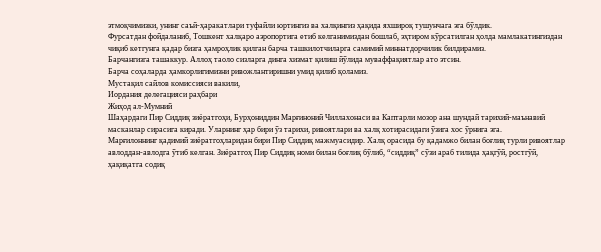этмоқчимизки, унинг саъй-ҳаракатлари туфайли юртингиз ва халқингиз ҳақида яхшироқ тушунчага эга бўлдик.
Фурсатдан фойдаланиб, Тошкент халқаро аэропортига етиб келганимиздан бошлаб, эҳтиром кўрсатилган ҳолда мамлакатингиздан чиқиб кетгунга қадар бизга ҳамроҳлик қилган барча ташкилотчиларга самимий миннатдорчилик билдирамиз.
Барчангизга ташаккур. Аллоҳ таоло сизларга динга хизмат қилиш йўлида муваффақиятлар ато этсин.
Барча соҳаларда ҳамкорлигимизни ривожлантиришни умид қилиб қоламиз.
Мустақил сайлов комиссияси вакили,
Иордания делегацияси раҳбари
Жиҳод ал-Мумний
Шаҳардаги Пир Сиддиқ зиёратгоҳи, Бурҳониддин Марғиноний Чиллахонаси ва Каптарли мозор ана шундай тарихий-маънавий масканлар сирасига киради. Уларнинг ҳар бири ўз тарихи, ривоятлари ва халқ хотирасидаги ўзига хос ўрнига эга.
Марғилоннинг қадимий зиёратгоҳларидан бири Пир Сиддиқ мажмуасидир. Халқ орасида бу қадамжо билан боғлиқ турли ривоятлар авлоддан-авлодга ўтиб келган. Зиёратгоҳ Пир Сиддиқ номи билан боғлиқ бўлиб, “сиддиқ” сўзи араб тилида ҳақгўй, ростгўй, ҳақиқатга содиқ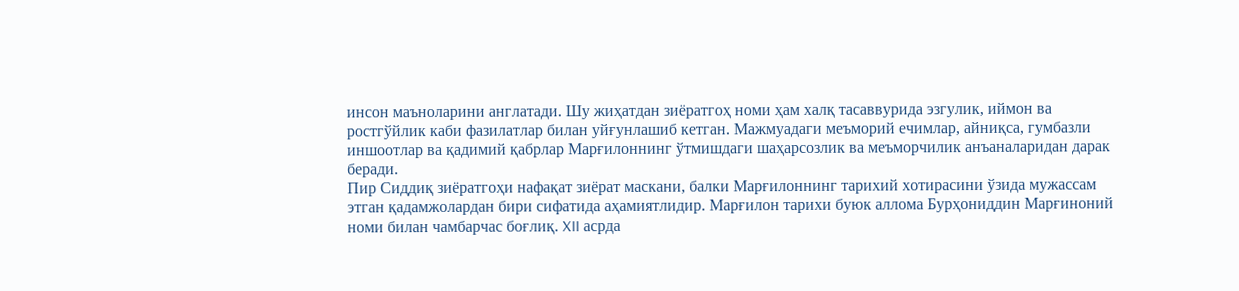инсон маъноларини англатади. Шу жиҳатдан зиёратгоҳ номи ҳам халқ тасаввурида эзгулик, иймон ва ростгўйлик каби фазилатлар билан уйғунлашиб кетган. Мажмуадаги меъморий ечимлар, айниқса, гумбазли иншоотлар ва қадимий қабрлар Марғилоннинг ўтмишдаги шаҳарсозлик ва меъморчилик анъаналаридан дарак беради.
Пир Сиддиқ зиёратгоҳи нафақат зиёрат маскани, балки Марғилоннинг тарихий хотирасини ўзида мужассам этган қадамжолардан бири сифатида аҳамиятлидир. Марғилон тарихи буюк аллома Бурҳониддин Марғиноний номи билан чамбарчас боғлиқ. XII асрда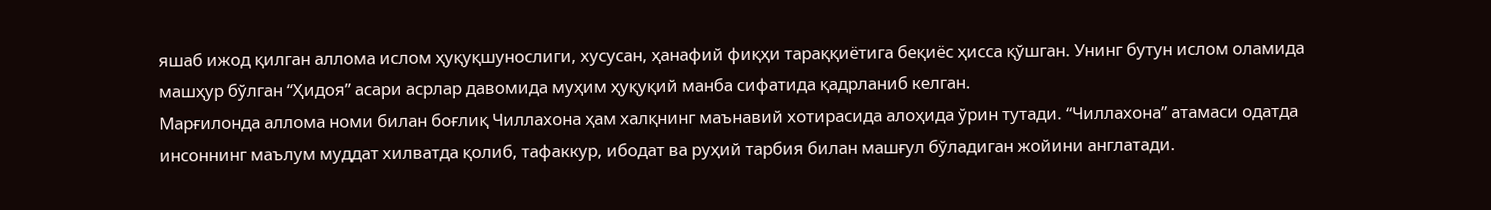яшаб ижод қилган аллома ислом ҳуқуқшунослиги, хусусан, ҳанафий фиқҳи тараққиётига беқиёс ҳисса қўшган. Унинг бутун ислом оламида машҳур бўлган “Ҳидоя” асари асрлар давомида муҳим ҳуқуқий манба сифатида қадрланиб келган.
Марғилонда аллома номи билан боғлиқ Чиллахона ҳам халқнинг маънавий хотирасида алоҳида ўрин тутади. “Чиллахона” атамаси одатда инсоннинг маълум муддат хилватда қолиб, тафаккур, ибодат ва руҳий тарбия билан машғул бўладиган жойини англатади.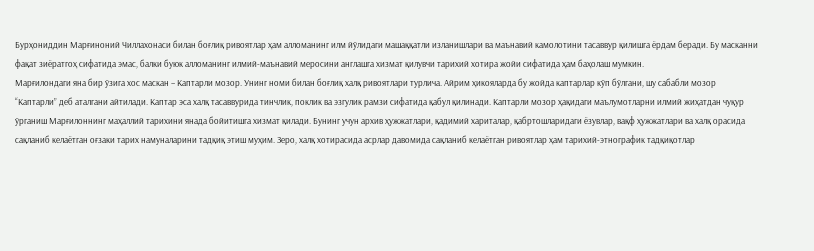Бурҳониддин Марғиноний Чиллахонаси билан боғлиқ ривоятлар ҳам алломанинг илм йўлидаги машаққатли изланишлари ва маънавий камолотини тасаввур қилишга ёрдам беради. Бу масканни фақат зиёратгоҳ сифатида эмас, балки буюк алломанинг илмий-маънавий меросини англашга хизмат қилувчи тарихий хотира жойи сифатида ҳам баҳолаш мумкин.
Марғилондаги яна бир ўзига хос маскан – Каптарли мозор. Унинг номи билан боғлиқ халқ ривоятлари турлича. Айрим ҳикояларда бу жойда каптарлар кўп бўлгани, шу сабабли мозор “Каптарли” деб аталгани айтилади. Каптар эса халқ тасаввурида тинчлик, поклик ва эзгулик рамзи сифатида қабул қилинади. Каптарли мозор ҳақидаги маълумотларни илмий жиҳатдан чуқур ўрганиш Марғилоннинг маҳаллий тарихини янада бойитишга хизмат қилади. Бунинг учун архив ҳужжатлари, қадимий хариталар, қабртошларидаги ёзувлар, вақф ҳужжатлари ва халқ орасида сақланиб келаётган оғзаки тарих намуналарини тадқиқ этиш муҳим. Зеро, халқ хотирасида асрлар давомида сақланиб келаётган ривоятлар ҳам тарихий-этнографик тадқиқотлар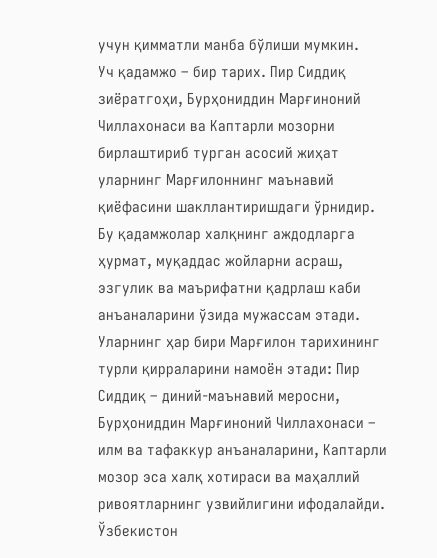учун қимматли манба бўлиши мумкин.
Уч қадамжо – бир тарих. Пир Сиддиқ зиёратгоҳи, Бурҳониддин Марғиноний Чиллахонаси ва Каптарли мозорни бирлаштириб турган асосий жиҳат уларнинг Марғилоннинг маънавий қиёфасини шакллантиришдаги ўрнидир. Бу қадамжолар халқнинг аждодларга ҳурмат, муқаддас жойларни асраш, эзгулик ва маърифатни қадрлаш каби анъаналарини ўзида мужассам этади.
Уларнинг ҳар бири Марғилон тарихининг турли қирраларини намоён этади: Пир Сиддиқ – диний-маънавий меросни, Бурҳониддин Марғиноний Чиллахонаси – илм ва тафаккур анъаналарини, Каптарли мозор эса халқ хотираси ва маҳаллий ривоятларнинг узвийлигини ифодалайди.
Ўзбекистон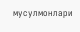мусулмонлари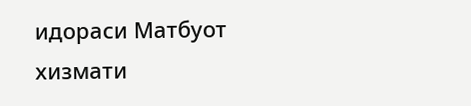идораси Матбуот хизмати